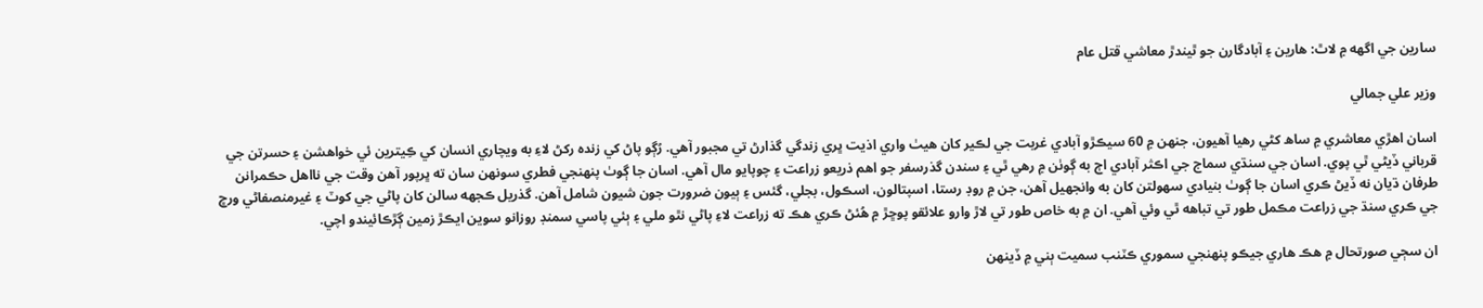سارين جي اگهه ۾ لاٿ: هارين ۽ آبادگارن جو ٿيندڙ معاشي قتل عام

وزير علي جمالي

اسان اهڙي معاشري ۾ ساھ کڻي رھيا آھيون، جنهن ۾ 60 سيڪڙو آبادي غربت جي لڪير کان ھيٺ واري اذيت ڀري زندگي گذارڻ تي مجبور آهي. رُڳو پاڻ کي زنده رکڻ لاءِ به ويچاري انسان کي ڪِيترين ئي خواهشن ۽ حسرتن جي قرباني ڏيڻي ٿي پوي. اسان جي سنڌي سماج جي اڪثر آبادي اڄ به ڳوٺن ۾ رھي ٿي ۽ سندن گذرسفر جو اهم ذريعو زراعت ۽ چوپايو مال آهي. اسان جا ڳوٺ پنهنجي فطري سونهن سان ته ڀرپور آهن وقت جي نااهل حڪمرانن طرفان ڌيان نه ڏيڻ ڪري اسان جا ڳوٺ بنيادي سھولتن کان به وانجھيل آهن، جن ۾ روڊ رستا، اسپتالون، اسڪول، بجلي، گئس ۽ ٻيون ضرورت جون شيون شامل آهن. گذريل ڪجهه سالن کان پاڻي جي کوٽ ۽ غيرمنصفاڻي ورڇ جي ڪري سنڌ جي زراعت مڪمل طور تي تباهه ٿي وئي آهي. ان ۾ به خاص طور تي لاڙ وارو علائقو پوڇڙ ۾ ھُئڻ ڪري ھڪ ته زراعت لاءِ پاڻي نٿو ملي ۽ ٻئي پاسي سمنڊ روزانو سوين ايڪڙ زمين ڳڙڪائيندو اچي.

ان سڄي صورتحال ۾ ھڪ ھاري جيڪو پنهنجي سموري ڪٽنب سميت ٻني ۾ ڏينهن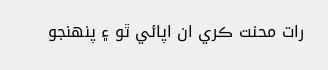رات محنت ڪري ان اپائي ٿو ۽ پنهنجو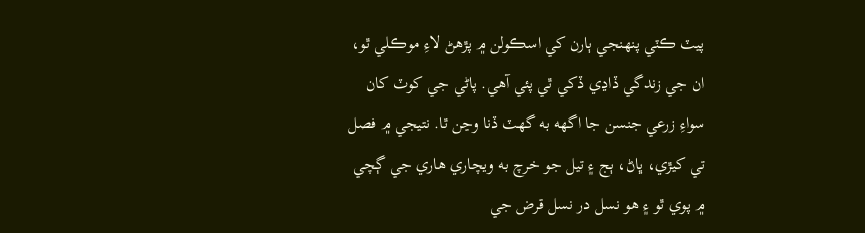پيٽ ڪٽي پنهنجي ٻارن کي اسڪولن ۾ پڙهڻ لاءِ موڪلي ٿو، ان جي زندگي ڏاڍي ڏکي ٿي پئي آهي. پاڻي جي کوٽ کان سواءِ زرعي جنسن جا اگهه به گھٽ ڏنا وڃن ٿا. نتيجي ۾ فصل تي کيڙي، ڀاڻ، ٻج ۽ تيل جو خرچ به ويچاري ھاري جي ڳچي ۾ پوي ٿو ۽ ھو نسل در نسل قرض جي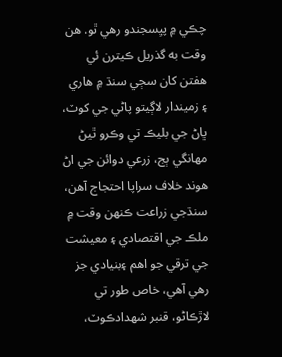چڪي ۾ پيِسجندو رھي ٿو. هن وقت به گذريل ڪيترن ئي هفتن کان سڄي سنڌ ۾ هاري ۽ زميندار لاڳيتو پاڻي جي کوٽ، ڀاڻ جي بليڪ تي وڪرو ٿيڻ مهانگي ٻج، زرعي دوائن جي اڻ هوند خلاف سراپا احتجاج آهن، سنڌجي زراعت ڪنهن وقت ۾ ملڪ جي اقتصادي ۽ معيشت جي ترقي جو اهم ۽بنيادي جز رهي آهي، خاص طور تي لاڙڪاڻو، قنبر شهدادڪوٽ،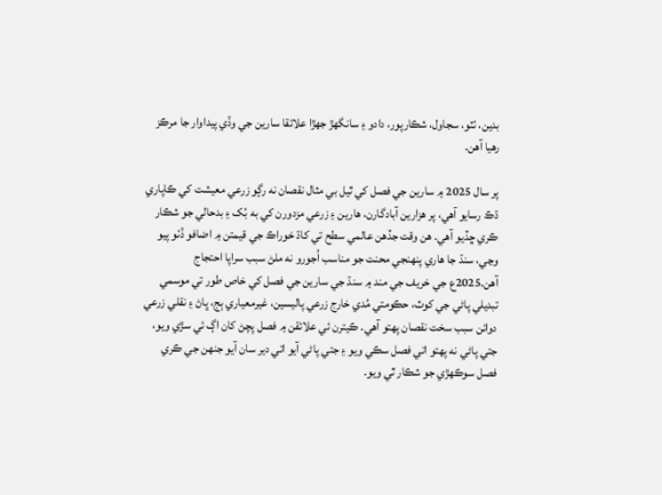بدين، ٺٽو، سجاول، شڪارپور، دادو ۽ سانگهڙ جهڙا علائقا سارين جي وڏي پيداوار جا مرڪز رهيا آهن.

پر سال 2025 ۾ سارين جي فصل کي ٿيل بي مثال نقصان نه رڳو زرعي معيشت کي ڪاپاري ڌڪ رسايو آهي، پر هزارين آبادگارن، هارين ۽ زرعي مزدورن کي به بُک ۽ بدحالي جو شڪار ڪري ڇڏيو آهي. هن وقت جڏهن عالمي سطح تي کاڌ خوراڪ جي قيمتن ۾ اضافو ڏٺو پيو وڃي، سنڌ جا هاري پنهنجي محنت جو مناسب اُجورو نه ملڻ سبب سراپا احتجاج آهن.2025ع جي خريف جي مند ۾ سنڌ جي سارين جي فصل کي خاص طور تي موسمي تبديلي پاڻي جي کوٽ، حڪومتي مُدي خارج زرعي پاليسين، غيرمعياري ٻج، ڀاڻ ۽ نقلي زرعي دوائن سبب سخت نقصان پهتو آهي. ڪيترن ئي علائقن ۾ فصل پچڻ کان اڳ ئي سڙي ويو، جتي پاڻي نه پهتو اتي فصل سڪي ويو ۽ جتي پاڻي آيو اتي دير سان آيو جنهن جي ڪري فصل سوڪهڙي جو شڪار ٿي ويو.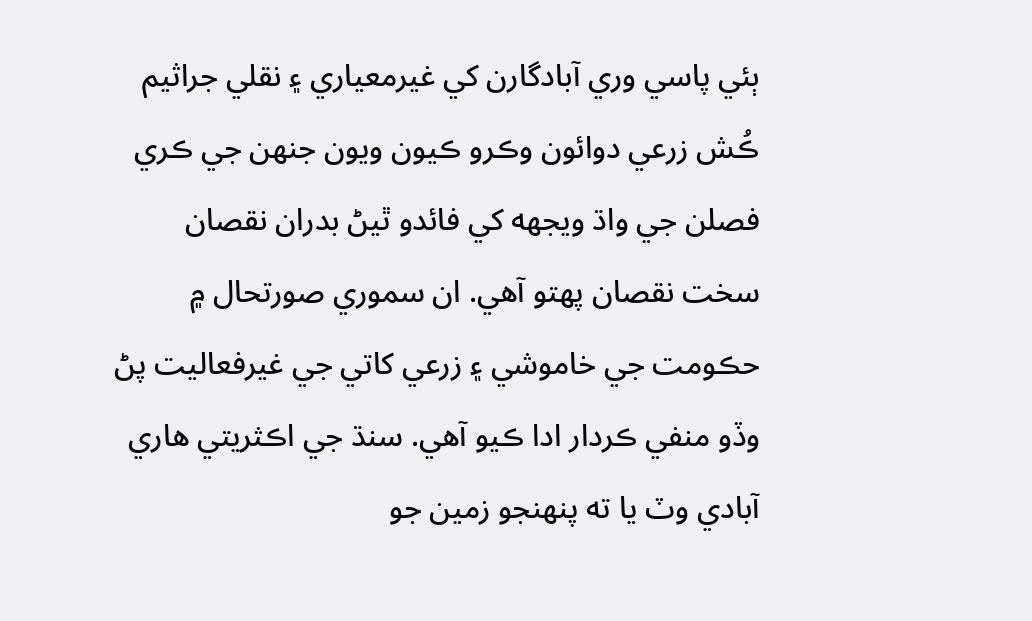ٻئي پاسي وري آبادگارن کي غيرمعياري ۽ نقلي جراثيم ڪُش زرعي دوائون وڪرو ڪيون ويون جنهن جي ڪري فصلن جي واڌ ويجهه کي فائدو ٿيڻ بدران نقصان سخت نقصان پهتو آهي. ان سموري صورتحال ۾ حڪومت جي خاموشي ۽ زرعي کاتي جي غيرفعاليت پڻ وڏو منفي ڪردار ادا ڪيو آهي. سنڌ جي اڪثريتي هاري آبادي وٽ يا ته پنهنجو زمين جو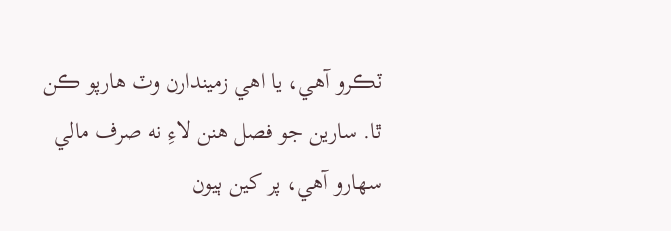ٽڪرو آهي، يا اهي زميندارن وٽ هارپو ڪن ٿا. سارين جو فصل هنن لاءِ نه صرف مالي سهارو آهي، پر کين ٻيون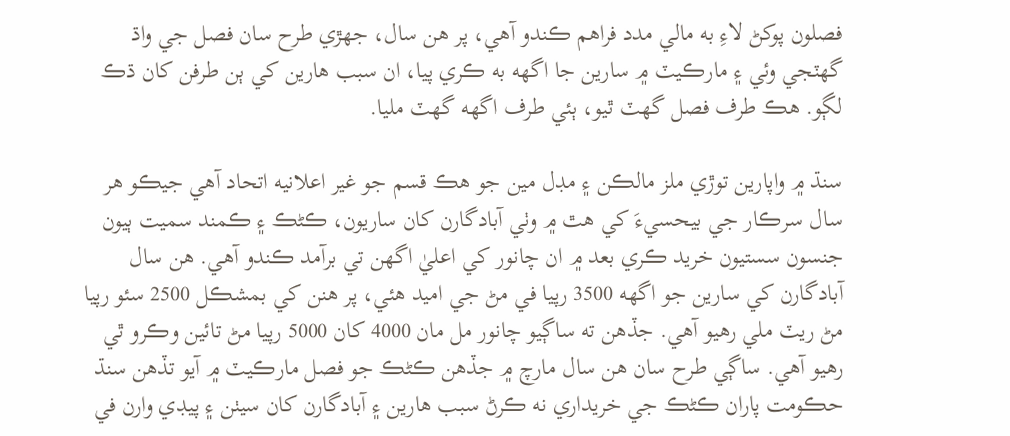فصلون پوکڻ لاءِ به مالي مدد فراهم ڪندو آهي، پر هن سال، جهڙي طرح سان فصل جي واڌ گهٽجي وئي ۽ مارڪيٽ ۾ سارين جا اگهه به ڪري پيا، ان سبب هارين کي ٻن طرفن کان ڌڪ لڳو. هڪ طرف فصل گهٽ ٿيو، ٻئي طرف اگهه گهٽ مليا.

سنڌ ۾ واپارين توڙي ملز مالڪن ۽ مڊل مين جو هڪ قسم جو غير اعلانيه اتحاد آهي جيڪو هر سال سرڪار جي بيحسيءَ کي هٿ ۾ وٺي آبادگارن کان ساريون، ڪڻڪ ۽ ڪمند سميت ٻيون جنسون سستيون خريد ڪري بعد ۾ ان چانور کي اعليٰ اگهن تي برآمد ڪندو آهي. هن سال آبادگارن کي سارين جو اگهه 3500 رپيا في مڻ جي اميد هئي، پر هنن کي بمشڪل 2500 سئو رپيا مڻ ريٽ ملي رهيو آهي. جڏهن ته ساڳيو چانور مل مان 4000 کان 5000 رپيا مڻ تائين وڪرو ٿي رهيو آهي. ساڳي طرح سان هن سال مارچ ۾ جڏهن ڪڻڪ جو فصل مارڪيٽ ۾ آيو تڏهن سنڌ حڪومت پاران ڪڻڪ جي خريداري نه ڪرڻ سبب هارين ۽ آبادگارن کان سيٺن ۽ پيڊي وارن في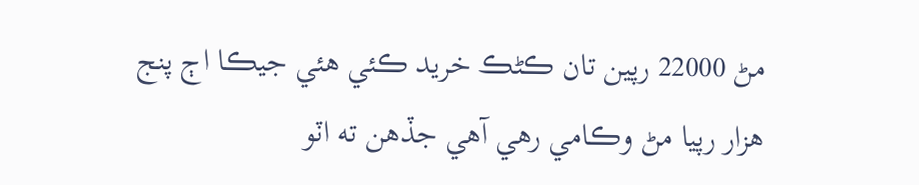مڻ 22000 رپين تان ڪڻڪ خريد ڪئي هئي جيڪا اڄ پنج هزار رپيا مڻ وڪامي رهي آهي جڏهن ته اٽو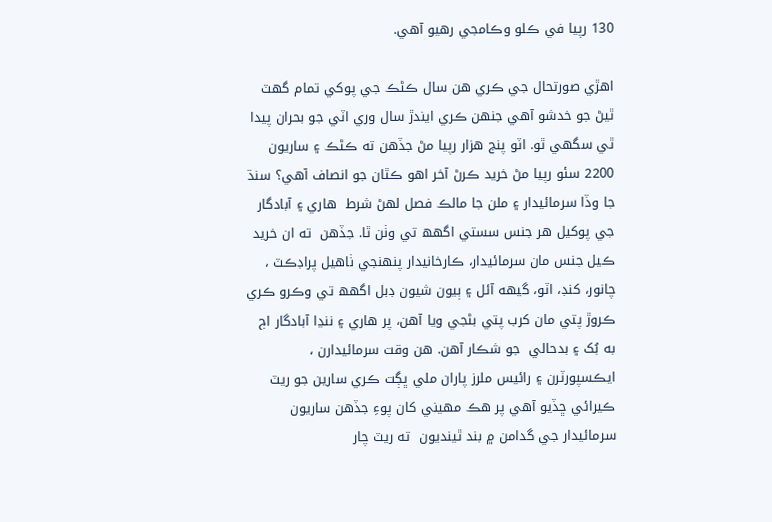130 رپيا في ڪلو وڪامجي رهيو آهي.

اهڙي صورتحال جي ڪري هن سال ڪڻڪ جي پوکي تمام گهٽ ٿيڻ جو خدشو آهي جنهن ڪري ايندڙ سال وري اٽي جو بحران پيدا ٿي سگهي ٿو. اٽو پنج هزار رپيا مڻ جڏهن ته ڪڻڪ ۽ ساريون 2200 سئو رپيا مڻ خريد ڪرڻ آخر اهو ڪٿان جو انصاف آهي؟ سنڌ جا وڏا سرمائيدار ۽ ملن جا مالڪ فصل لهڻ شرط  ھاري ۽ آبادگار جي پوکيل ھر جنس سستي اگهھ تي وٺن ٿا. جڏھن  ته ان خريد ڪيل جنس مان سرمائيدار، ڪارخانيدار پنھنجي ٺاھيل پراڊڪٽ ، چانور، کنڊ، اٽو، گيهه آئل ۽ ٻيون شيون ڊبل اگهھ تي وڪرو ڪري ڪروڙ پتي مان کرب پتي بڻجي ويا آهن، پر هاري ۽ ننڍا آبادگار اڄ به بُک ۽ بدحالي  جو شڪار آهن. ھن وقت سرمائيدارن ، ايڪسپورٽرن ۽ رائيس ملرز پاران ملي ڀڳت ڪري سارين جو ريٽ ڪيرائي ڇڏيو آھي پر ھڪ مھيني کان پوءِ جڏھن ساريون سرمائيدار جي گدامن ۾ بند ٿينديون  ته ريٽ چار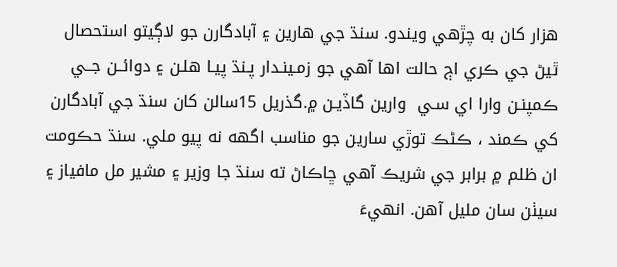ھزار کان به چڙھي ويندو. سنڌ جي هارين ۽ آبادگارن جو لاڳيتو استحصال ٿيڻ جي ڪري اڄ حالت اها آهي جو زمـينـدار پـنڌ پيـا ھلـن ۽ دوائــن جــي ڪمپنـن وارا اي سـي  وارين گاڏيـن ۾.گذريل 15سالن کان سنڌ جي آبادگارن کي ڪمند ، ڪڻڪ توڙي سارين جو مناسب اگهه نه پيو ملي. سنڌ حڪومت ان ظلم ۾ برابر جي شريڪ آهي ڇاڪاڻ ته سنڌ جا وزير ۽ مشير مل مافياز ۽ سيٺن سان مليل آهن. انهيءَ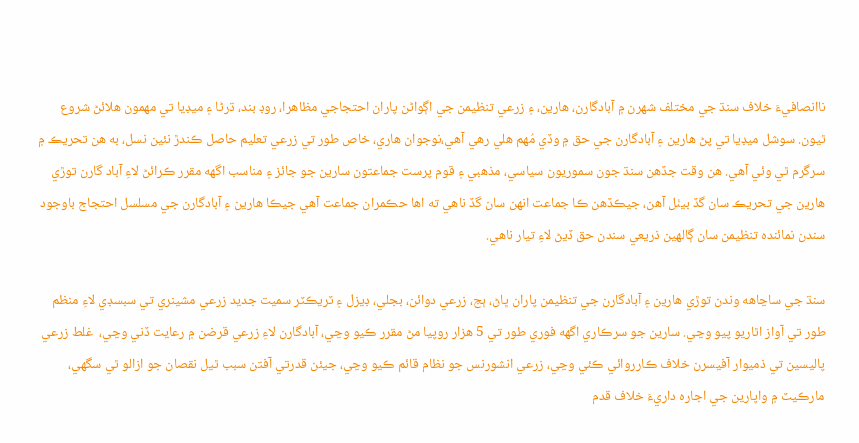ناانصافيءَ خلاف سنڌ جي مختلف شهرن ۾ آبادگارن، هارين، ۽ زرعي تنظيمن جي اڳواڻن پاران احتجاجي مظاهرا، روڊ بند، ڌرڻا ۽ ميڊيا تي مهمون هلائڻ شروع ٿيون. سوشل ميڊيا تي پڻ هارين ۽ آبادگارن جي حق ۾ وڏي مُهم هلي رهي آهي،نوجوان هاري، خاص طور تي زرعي تعليم حاصل ڪندڙ نئين نسل، به هن تحريڪ ۾ سرگرم ٿي وئي آهي. هن وقت جڏهن سنڌ جون سموريون سياسي، مذهبي ۽ قوم پرست جماعتون سارين جو جائز ۽ مناسب اگهه مقرر ڪرائڻ لاءِ آباد گارن توڙي هارين جي تحريڪ سان گڏ بيٺل آهن، جيڪڏهن ڪا جماعت انهن سان گڏ ناهي ته اها حڪمران جماعت آهي جيڪا هارين ۽ آبادگارن جي مسلسل احتجاج باوجود سندن نمائنده تنظيمن سان ڳالهين ذريعي سندن حق ڏيڻ لاءِ تيار ناهي.

سنڌ جي ساڃاهه وندن توڙي هارين ۽ آبادگارن جي تنظيمن پاران ڀاڻ، ٻج، زرعي دوائن، بجلي، ڊيزل ۽ ٽريڪٽر سميت جديد زرعي مشينري تي سبسڊي لاءِ منظم طور تي آواز اٿاريو پيو وڃي. سارين جو سرڪاري اگهه فوري طور تي 5 هزار روپيا مڻ مقرر ڪيو وڃي، آبادگارن لاءِ زرعي قرضن ۾ رعايت ڏني وڃي،  غلط زرعي پاليسين تي ذميوار آفيسرن خلاف ڪارروائي ڪئي وڃي، زرعي انشورنس جو نظام قائم ڪيو وڃي، جيئن قدرتي آفتن سبب ٿيل نقصان جو ازالو ٿي سگهي، مارڪيٽ ۾ واپارين جي اجاره داريءَ خلاف قدم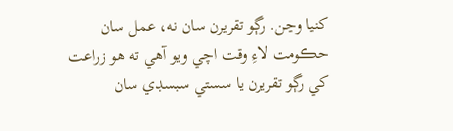کنيا وڃن. رڳو تقريرن سان نه، عمل سان حڪومت لاءِ وقت اچي ويو آهي ته هو زراعت کي رڳو تقريرن يا سستي سبسڊي سان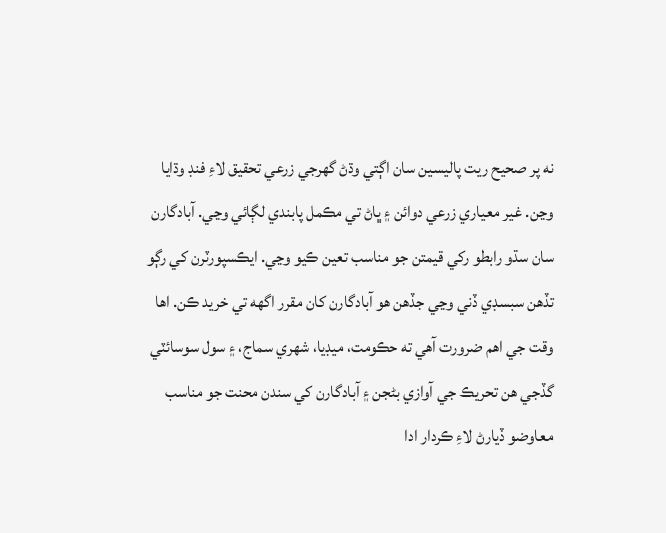نه پر صحيح ريت پاليسين سان اڳتي وڌڻ گهرجي زرعي تحقيق لاءِ فنڊ وڌايا وڃن. غير معياري زرعي دوائن ۽ ڀاڻ تي مڪمل پابندي لڳائي وڃي. آبادگارن سان سڌو رابطو رکي قيمتن جو مناسب تعين ڪيو وڃي. ايڪسپورٽرن کي رڳو تڏهن سبسڊي ڏني وڃي جڏهن هو آبادگارن کان مقرر اگهه تي خريد ڪن. اها وقت جي اهم ضرورت آهي ته حڪومت، ميڊيا، شهري سماج، ۽ سول سوسائٽي گڏجي هن تحريڪ جي آوازي بڻجن ۽ آبادگارن کي سندن محنت جو مناسب معاوضو ڏيارڻ لاءِ ڪردار ادا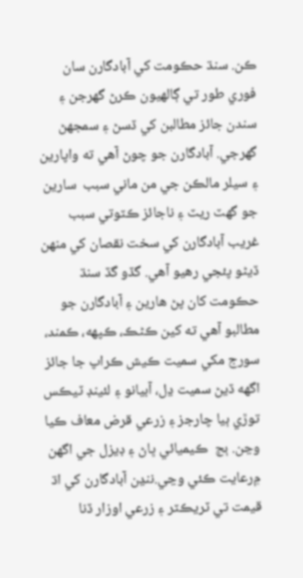ڪن. سنڌ حڪومت کي آبادگارن سان فوري طور تي ڳالهيون ڪرڻ گهرجن ۽ سندن جائز مطالبن کي ڏسڻ ۽ سمجهڻ گهرجي. آبادگارن جو چوڻ آهي ته واپارين ۽ سيلر مالڪن جي من ماني سبب  سارين جو گهٽ ريٽ ۽ ناجائز ڪٽوتي سبب غريب آبادگارن کي سخت نقصان کي منهن ڏيڻو پئجي رهيو آهي. گڏو گڏ سنڌ حڪومت کان پڻ هارين ۽ آبادگارن جو مطالبو آهي ته کين ڪڻڪ، ڪپهه، ڪمند، سورج مکي سميت ڪيش ڪراپ جا جائز اگهه ڏيڻ سميت ڍل، آبيانو ۽ لئينڊ ٽيڪس توڙي ٻيا چارجز ۽ زرعي قرض معاف ڪيا وڃن. ٻج  ڪيميائي ڀاڻ ۽ ڊيزل جي اگهن ۾رعايت ڪئي وڃي.ننڍن آبادگارن کي اڌ قيمت تي ٽريڪٽر ۽ زرعي اوزار ڏنا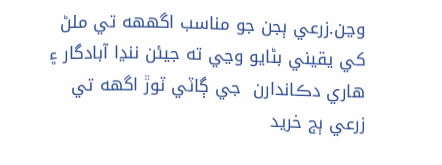وڃن.زرعي ٻجن جو مناسب اگههه تي ملڻ کي يقيني بڻايو وڃي ته جيئن ننڍا آبادگار ۽ ھاري دڪاندارن  جي ڳاٽي ٽوڙ اگهه تي زرعي ٻج خريد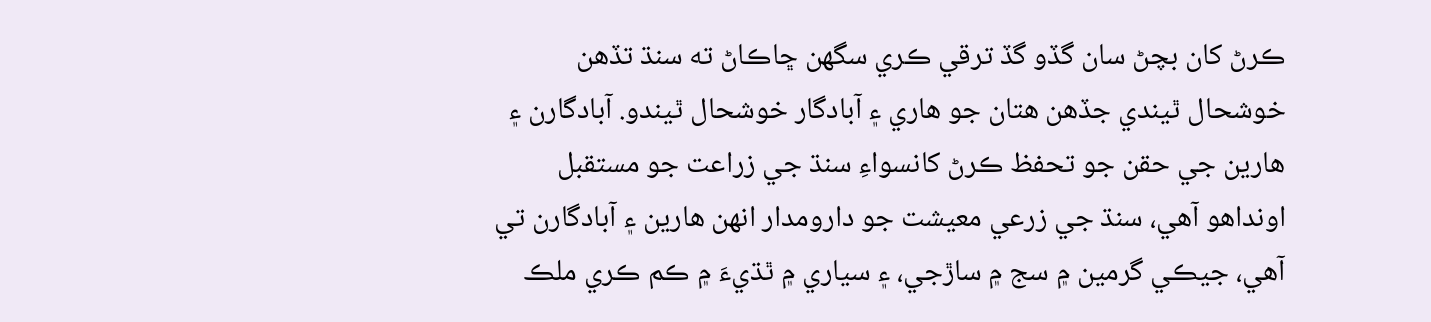ڪرڻ کان بچڻ سان گڏو گڏ ترقي ڪري سگهن ڇاڪاڻ ته سنڌ تڏهن خوشحال ٿيندي جڏهن هتان جو هاري ۽ آبادگار خوشحال ٿيندو. آبادگارن ۽ هارين جي حقن جو تحفظ ڪرڻ کانسواءِ سنڌ جي زراعت جو مستقبل اونداهو آهي، سنڌ جي زرعي معيشت جو دارومدار انهن هارين ۽ آبادگارن تي آهي، جيڪي گرمين ۾ سج ۾ ساڙجي، ۽ سياري ۾ ٿڌيءَ ۾ ڪم ڪري ملڪ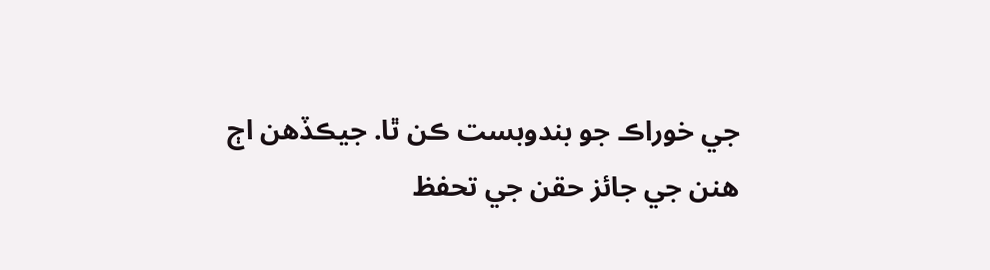جي خوراڪ جو بندوبست ڪن ٿا. جيڪڏهن اڄ هنن جي جائز حقن جي تحفظ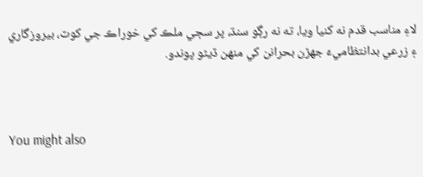لاءِ مناسب قدم نه کنيا ويا، ته نه رڳو سنڌ، پر سڄي ملڪ کي خوراڪ جي کوٽ، بيروزگاري ۽ زرعي بدانتظاميءَ جهڙن بحرانن کي منهن ڏيڻو پوندو.



You might also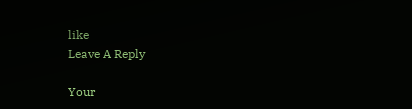like
Leave A Reply

Your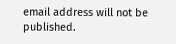email address will not be published.